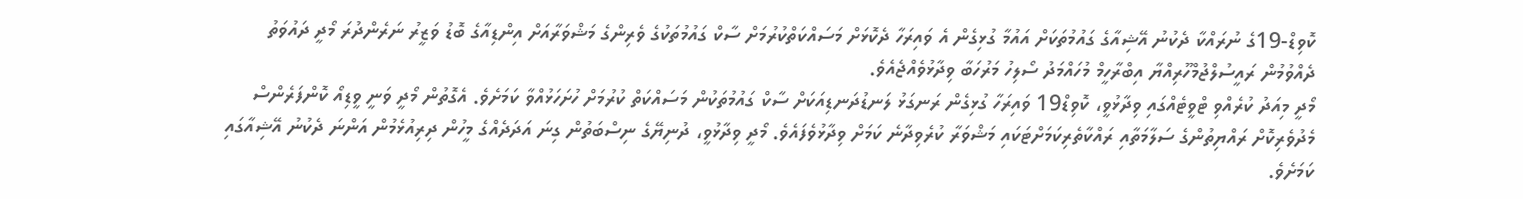ކޮވިޑް-19ގެ ނުރައްކާ ދެކުނު އޭޝިއާގެ ގައުމުތަކަށް އައުމާ ގުޅިގެން އެ ވައިރަހާ ދެކޮޅަށް މަސައްކަތްކުރުމަށް ސާކް ގައުމުތަކުގެ ވެރިންގެ މަޝްވަރާއަށް އިންޑިއާގެ ބޮޑު ވަޒީރު ނަރެންދުރަ މޯދީ ދައުވަތު ދެއްވުމުން ރައީސުލްޖުމްހޫރިއްޔާ އިބްރާހީމް މުހައްމަދު ސޯލިހު މަރުހަބާ ވިދާޅުވެއްޖެއެވެ.
މޯދީ މިއަދު ކުރެއްވި ޓްވީޓެއްގައި ވިދާޅުވީ، ކޮވިޑް19 ވައިރަހާ ގުޅިގެން ރަނގަޅު ލަނޑުދަނޑިއަކަށް ސާކް ގައުމުތަކުން މަސައްކަތް ކުރުމަށް ހުށަހަޅުއްވާ ކަމަށެވެ. އެގޮތުން މޯދީ ވަނީ ވީޑިއޯ ކޮންފަރެންސް މެދުވެރިކޮށް ރައްޔިތުންގެ ސަލާމަތާއި ރައްކާތެރިކަމަށްޓަކައި މަޝްވަރާ ކުރެވިދާނެ ކަމަށް ވިދާޅުވެފައެވެ. މޯދީ ވިދާޅުވީ، ދުނިޔޭގެ ނިސްބަތުން ގިނަ އަދަދެއްގެ މީހުން ދިރިއުޅެމުން އަންނަ ދެކުނު އޭޝިއާގައި ކަމަށެވެ.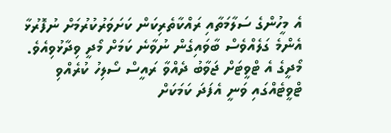އެ މީހުންގެ ސަލާމަތާއި ރައްކާތެރިކަން ކަށަވަރުކުރުމަށް ނުފޮރުޅާ އެންމެ ގަލެއްވެސް ބާވައިގެން ނުވާނެ ކަމަށް މޯދީ ވިދާޅުވިއެވެ.
މޯދީގެ އެ ޓްވީޓަށް ޖަވާބު ދެއްވާ ރައީސް ސޯލިހު ކުރެއްވި ޓްވީޓެއްގައި ވަނީ އެފަދަ ކަމަކަށް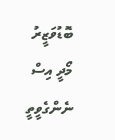ބޮޑުވަޒީރު މޯދީ އިސް ނެންގެވީތީ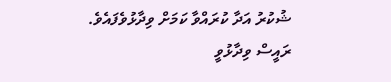ޝުކުރު އަދާ ކުރައްވާ ކަމަށް ވިދާޅުވެފައެވެ. ރައީސް ވިދާޅުވީ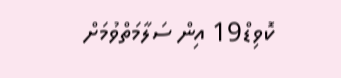ކޮވިޑް19 އިން ސަލާމަތްވުމަށް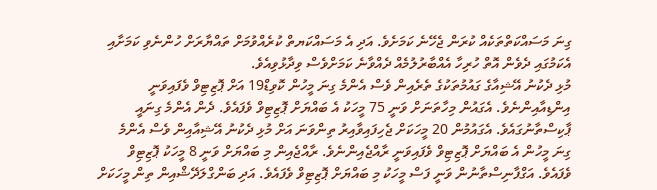ގިނަ މަސައްކަތްތަކެއް ކުރަން ޖެހޭނެ ކަމަށެވެ. އަދި އެ މަސައްކަޔތް ކުރެއްވުމަށް ތައްޔާރަށް ހުންނެވި ކަމަށާއި އެކަމުގައި ދެވެން އޮތް ހުރިހާ އެއްބާރުލުމެއް ދެއްވާނެ ކަމަށްވެސް ވިދާޅުވިއެވެ.
މުޅި ދެކުނު އޭޝިއާގެ ގައުމުތަކުގެ ތެރެއިން ވެސް އެންމެ ގިނަ މީހުން ކޮވިޑް19 އަށް ޕޮޒިޓިވް ވެފައިވަނީ އިންޑިއާއިންނެވެ. އެގައުން މިހާތަނަށް ވަނީ 75 މީހަކު އެ ބައްޔަށް ޕޮޒިޓިވް ވެފައެވެ. ދެން އެންމެ ގިނައީ ޕާކިސްތާނުގައެވެ. އެގައުމުން 20 މީހަކަށް ޖެހިފައިވާއިރު ތިންވަނަ އަށް މުޅި ދެކުނު އޭޝިއާއިން ވެސް އެންމެ ގިނަ މީހުން އެ ބައްޔަށް ޕޮޒިޓިވް ވެފައިވަނީ ރާއްޖެއިންނެވެ. ރާއްޖެއިން މި ބައްޔަށް ވަނީ 8 މީހަކު ޕޮޒިޓިވް ވެފައެވެ. އަގްފާނިސްތާނުން ވަނީ ފަސް މީހަކު މި ބައްޔަށް ޕޮޒިޓިވް ވެފައެވެ. އަދި ބަންގްލަދޭޝްއިން ތިން މީހަކަށް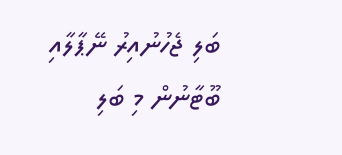ބަލި ޖެހުނުއިރު ނޭޕާލާއި ބޫޓާނުން މި ބަލި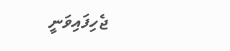ޖެހިފައިވަނީ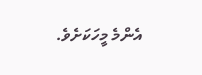އެންމެ މީހަކަށެވެ.